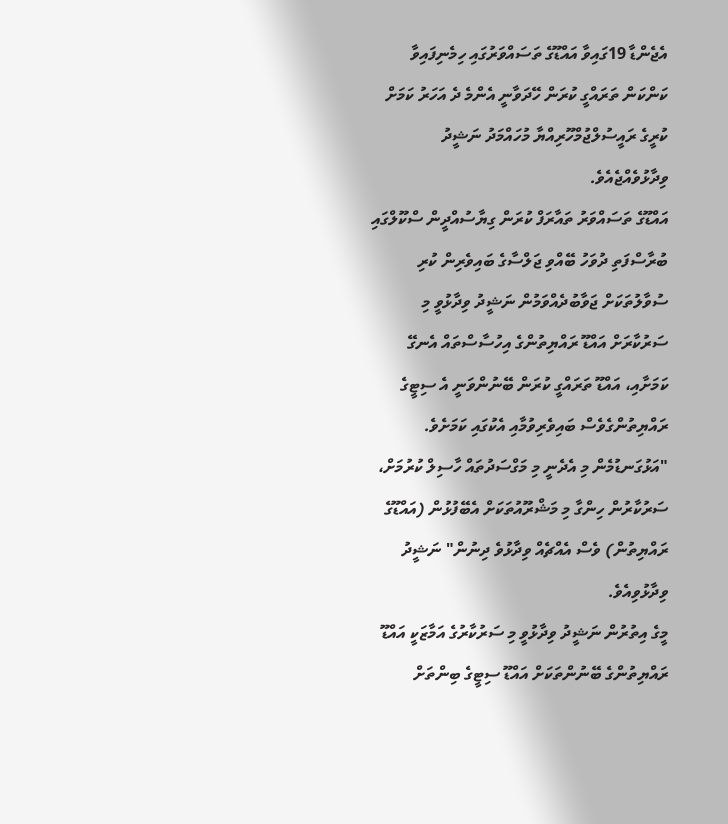އެޖެންޑާ 19ގައިވާ އައްޑޫގެ ތަސައްވަރުގައި ހިމެނިފައިވާ ކަންކަން ތަރައްގީ ކުރަން ހޭދަވާނީ އެންމެ ދެ އަހަރު ކަމަށް ކުރީގެ ރައީސުލްޖުމްހޫރިއްޔާ މުހައްމަދު ނަޝީދު ވިދާޅުވެއްޖެއެވެ.
އައްޑޫގެ ތަސައްވަރު ތައާރަފް ކުރަން ގިޔާސުއްދީން ސްކޫލްގައި ބުރާސްފަތި ދުވަހު ބޭއްވި ޖަލްސާގެ ބައިވެރިން ކުރި ސުވާލުތަކަށް ޖަވާބުދެއްވަމުން ނަޝީދު ވިދާޅުވީ މި ސަރުކާރަށް އައްޑޫ ރައްޔިތުންގެ އިހުސާސްތައް އެނގޭ ކަމަށާއި، އައްޑޫ ތަރައްގީ ކުރަން ބޭނުންވަނީ އެ ސިޓީގެ ރައްޔިތުންގެވެސް ބައިވެރިވުމާއި އެކުގައި ކަމަށެވެ.
"އަޅުގަނޑުމެން މި އެދެނީ މި މަގްސަދުތައް ހާސިލް ކުރުމަށް، ސަރުކާރުން ހިންގާ މި މަޝްރޫއުތަކަށް އެބޭފުޅުން (އައްޑޫގެ ރައްޔިތުން) ވެސް އެއްޗެއް ވިދާޅުވެ ދިނުން" ނަޝީދު ވިދާޅުވިއެވެ.
މީގެ އިތުރުން ނަޝީދު ވިދާޅުވީ މި ސަރުކާރުގެ އަމާޒަކީ އައްޑޫ ރައްޔިތުންގެ ބޭނުންތަކަށް އައްޑޫ ސިޓީގެ ބިންތަށް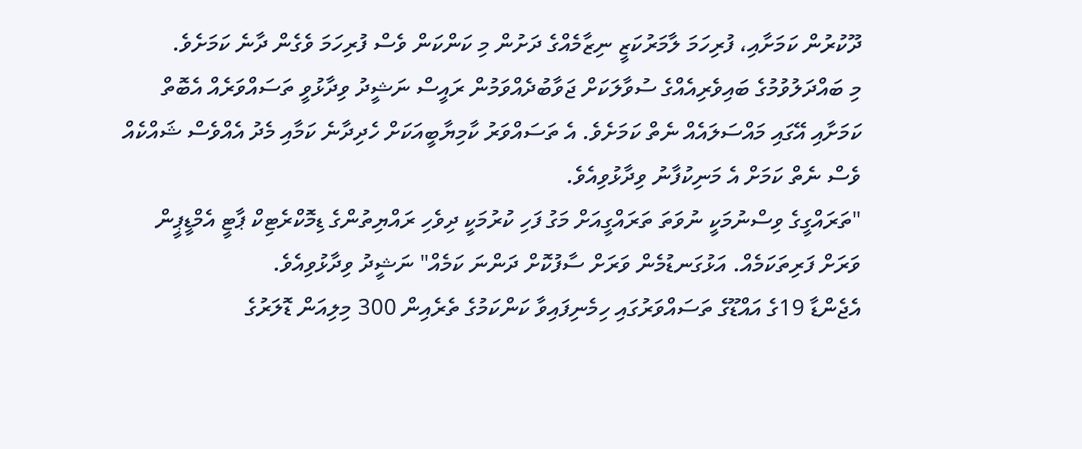ދޫކުރުން ކަމަށާއި، ފުރިހަމަ ލާމަރުކަޒީ ނިޒާމެއްގެ ދަށުން މި ކަންކަން ވެސް ފުރިހަމަ ވެގެން ދާނެ ކަމަށެވެ.
މި ބައްދަލުވުމުގެ ބައިވެރިއެއްގެ ސުވާލަކަށް ޖަވާބުދެއްވަމުން ރައީސް ނަޝީދު ވިދާޅުވީ ތަސައްވަރެއް އެބޮތް ކަމަށާއި އޭގައި މައްސަލައެއް ނެތް ކަމަށެވެ. އެ ތަސައްވަރު ކާމިޔާބީއަކަށް ހެދިދާނެ ކަމާއި މެދު އެއްވެސް ޝައްކެއް ވެސް ނެތް ކަމަށް އެ މަނިކުފާނު ވިދާޅުވިއެވެ.
"ތަރައްގީގެ ވިސްނުމަކީ ނުވަތަ ތަރައްގީއަށް މަގު ފަހި ކުރުމަކީ ދިވެހި ރައްޔިތުންގެ ޑިމޮކްރެޓިކް ޕާޓީ އެމްޑީޕީން ވަރަށް ފަރިތަކަމެއް. އަޅުގަނޑުމެން ވަރަށް ސާފުކޮށް ދަންނަ ކަމެއް" ނަޝީދު ވިދާޅުވިއެވެ.
އެޖެންޑާ 19ގެ އައްޑޫގެ ތަސައްވަރުގައި ހިމެނިފައިވާ ކަންކަމުގެ ތެރެއިން 300 މިލިއަން ޑޮލަރުގެ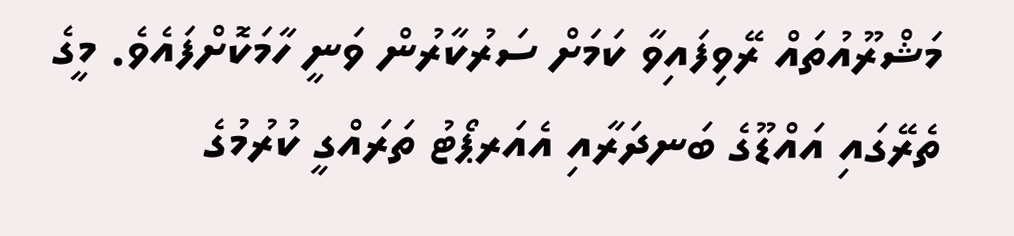މަޝްރޫއުތައް ރޭވިފައިވާ ކަމަށް ސަރުކާރުން ވަނީ ހާމަކޮށްފައެވެ. މީގެ ތެރޭގައި އައްޑޫގެ ބަނދަރާއި އެއަރޕޯޓު ތަރައްގީ ކުރުމުގެ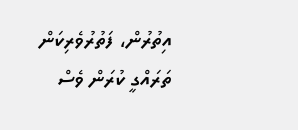އިތުރުން، ފަތުރުވެރިކަން ތަރައްގީ ކުރަން ވެސް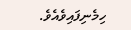ހިމެނިފައިވެއެވެ.